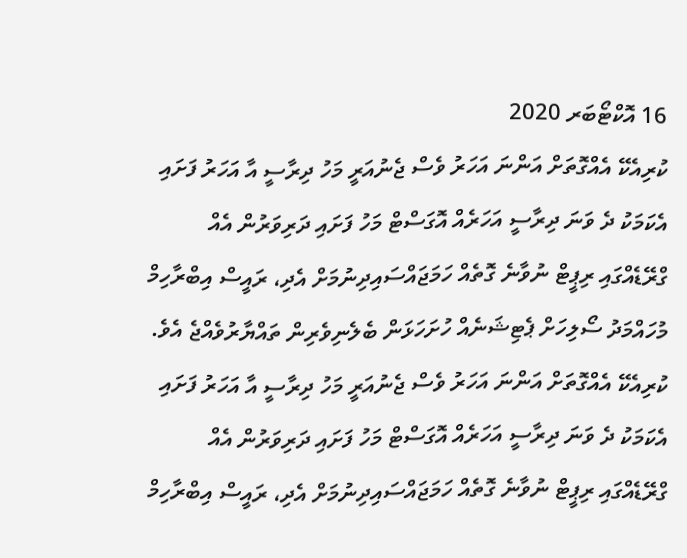16 އޮކްޓޯބަރ 2020
ކުރިއެކޭ އެއްގޮތަށް އަންނަ އަހަރު ވެސް ޖެނުއަރީ މަހު ދިރާސީ އާ އަހަރު ފަށައި އެކަމަކު ދެ ވަނަ ދިރާސީ އަހަރެއް އޮގަސްޓް މަހު ފަށައި ދަރިވަރުން އެއް ގްރޭޑެއްގައި ރިޕީޓް ނުވާނެ ގޮތެއް ހަމަޖައްސައިދިނުމަށް އެދި، ރައީސް އިބްރާހިމް މުހައްމަދު ސޯލިހަށް ޕެޓިޝަނެއް ހުށަހަޅަން ބެލެނިވެރިން ތައްޔާރުވެއްޖެ އެވެ.
ކުރިއެކޭ އެއްގޮތަށް އަންނަ އަހަރު ވެސް ޖެނުއަރީ މަހު ދިރާސީ އާ އަހަރު ފަށައި އެކަމަކު ދެ ވަނަ ދިރާސީ އަހަރެއް އޮގަސްޓް މަހު ފަށައި ދަރިވަރުން އެއް ގްރޭޑެއްގައި ރިޕީޓް ނުވާނެ ގޮތެއް ހަމަޖައްސައިދިނުމަށް އެދި، ރައީސް އިބްރާހިމް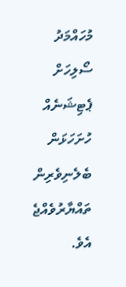މުހައްމަދު ސޯލިހަށް ޕެޓިޝަނެއް ހުށަހަޅަން ބެލެނިވެރިން ތައްޔާރުވެއްޖެ އެވެ.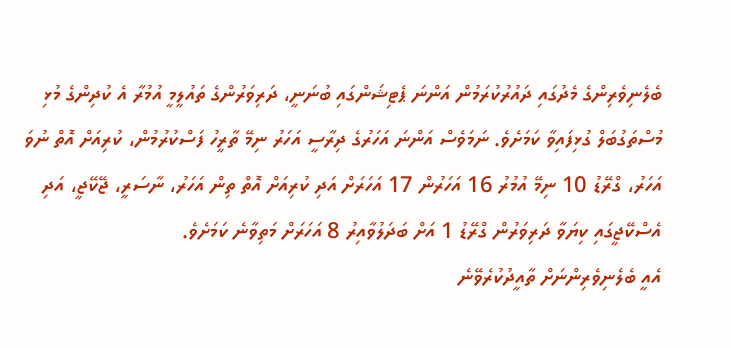ބެލެނިވެރިންގެ މެދުގައި ދައުރުކުރަމުން އަންނަ ޕެޓިޝަންގައި ބުނަނީ، ދަރިވަރުންގެ ތައުލީމީ އުމުރާ އެ ކުދިންގެ މުޅި މުސްތަގުބަލް ގުޅިފައިވާ ކަމަށެވެ. ނަމަވެސް އަންނަ އަހަރުގެ ދިރާސީ އަހަރު ނިމޭ ތާރީހު ފަސްކުރުމުން، ކުރިއަށް އޮތް ނުވަ އަހަރު، ގްރޭޑު 10 ނިމޭ އުމުރު 16 އަހަރުން 17 އަހަރަށް އަދި ކުރިއަށް އޮތް ތިން އަހަރު، ނާސަރީ، ޖޭކޭޖީ، އަދި އެސްކޭޖީގައި ކިޔަވާ ދަރިވަރުން ގްރޭޑު 1 އަށް ބަދަލުވާއިރު 8 އަހަރަށް މަތިވާނެ ކަމަށެވެ.
އެއީ ބެލެނިވެރިންނަށް ތާއީދުކުރެވޭނެ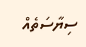ސިޔާސަތެއް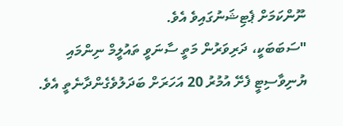ނޫންކަމަށް ޕެޓިޝަނުގައިވެ އެވެ.
"ސަބަބަކީ، ދަރިވަރުން މަތީ ސާނަވީ ތައުލީމް ނިންމައި ޔުނިވާސިޓީ ފެށޭ އުމުރު 20 އަހަރަށް ބަދަލުވެގެންދާނެތީ އެވެ.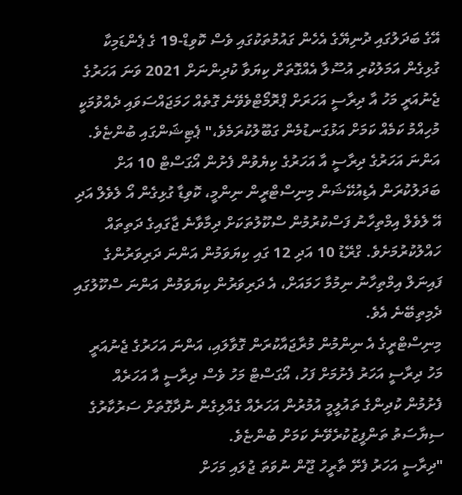އޭގެ ބަދަލުގައި ދުނިޔޭގެ އެހެން ގައުމުތަކުގައި ވެސް ކޮވިޑް-19 ގެ ޕެންޑަމިކާ ގުޅިގެން އަމަލުކުރި އުސޫލާ އެއްގޮތަށް ކިޔަވާ ކުދިންނަށް 2021 ވަނަ އަހަރުގެ ޖެނުއަރީ މަހު އާ ދިރާސީ އަހަރަށް ޕްރޮމޯޓްވެވޭނެ ގޮތެއް ހަމަޖައްސަވައި ދެއްވުމަކީ މުހިއްމު ކަމެއް ކަމަށް އަޅުގަނޑުމެން ގަބޫލުކުރަމެވެ،" ޕެޓިޝަންގައި ބުންޏެވެ.
އަންނަ އަހަރުގެ ދިރާސީ އާ އަހަރުގެ ކިޔެވުން ފެށުން އޯގަސްޓް 10 އަށް ބަދަލުކުރަން އެޑިއުކޭޝަން މިނިސްޓްރީން ނިންމީ، ކޮވިޑާ ގުޅިގެން އޯ ލެވެލް އަދި އޭ ލެވެލް އިމްތިހާނު ފަސްކުރުމުން ސްކޫލުތަކަށް ދިމާވާނެ ޖާގައިގެ ދަތިތައް ހައްލުކުރުމަށެވެ. ގްރޭޑު 10 އަދި 12 ގައި ކިޔަވަމުން އަންނަ ދަރިވަރުންގެ ފައިނަލް އިމްތިހާނު ނިމުމާ ހަމައަށް، އެ ދަރިވަރުން ކިޔަވަމުން އަންނަ ސްކޫލުގައި ދެމިތިބޭނެ އެވެ.
މިނިސްޓްރީގެ އެ ނިންމުން މުރާޖައާކުރަން ގޮވާލައި، އަންނަ އަހަރުގެ ޖެނުއަރީ މަހު ދިރާސީ އަހަރު ފެށުމަށް ފަހު، އޯގަސްޓް މަހު ވެސް ދިރާސީ އާ އަހަރެއް ފެށުމުން ކުދިންގެ ތައުލީމީ އުމުރުން އަހަރެއް ގެއްލިގެން ނުދާގޮތަށް ސަރުކާރުގެ ސިޔާސަތު ތަންފީޒުކުރެވޭނެ ކަމަށް ބުންޏެވެ.
"ދިރާސީ އަހަރު ފެށޭ ތާރީހު ޖޫން ނުވަތަ ޖުލައި މަހަށް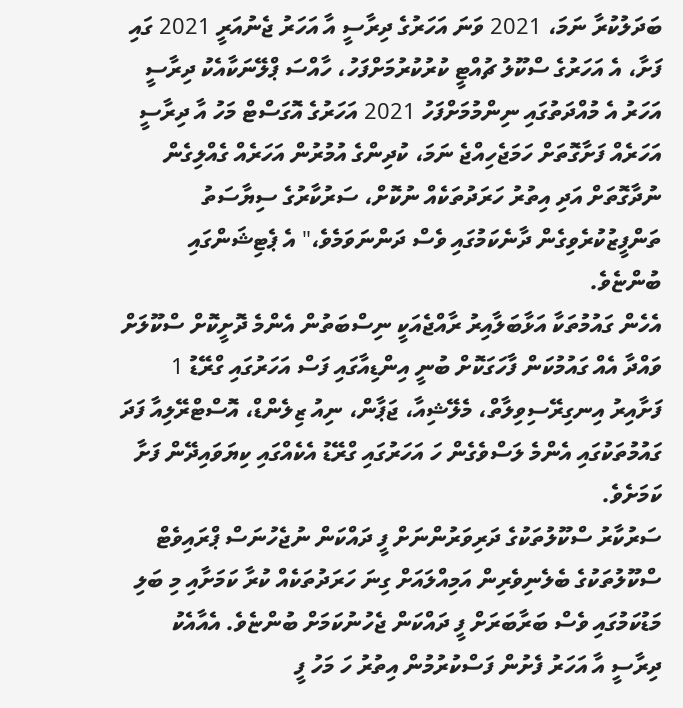ބަދަލުކުރާ ނަމަ، 2021 ވަނަ އަހަރުގެ ދިރާސީ އާ އަހަރު ޖެނުއަރީ 2021 ގައި ފަށާ، އެ އަހަރުގެ ސްކޫލު ޗުއްޓީ ކުރުކުރުމަށްފަހު، ހާއްސަ ޕްލޭނަކާއެކު ދިރާސީ އަހަރު އެ މުއްދަތުގައި ނިންމުމަށްފަހު 2021 އަހަރުގެ އޮގަސްޓް މަހު އާ ދިރާސީ އަހަރެއް ފަށާގޮތަށް ހަމަޖެހިއްޖެ ނަމަ، ކުދިންގެ އުމުރުން އަހަރެއް ގެއްލިގެން ނުދާގޮތަށް އަދި އިތުރު ހަރަދުތަކެއް ނުކޮށް، ސަރުކާރުގެ ސިޔާސަތު ތަންފީޒުކުރެވިގެން ދާނެކަމުގައި ވެސް ދަންނަވަމެވެ،" އެ ޕެޓިޝަންގައި ބުންޏެވެ.
އެހެން ގައުމުތަކާ އަޅާބަލާއިރު ރާއްޖެއަކީ ނިސްބަތުން އެންމެ ދޮށީކޮށް ސްކޫލަށް ވައްދާ އެއް ގައުމުކަން ފާހަގަކޮށް ބުނީ އިންޑިއާގައި ފަސް އަހަރުގައި ގްރޭޑު 1 ފަށާއިރު އިނގިރޭސިވިލާތް، މެލޭޝިއާ، ޖަޕާން، ނިއު ޒިލެންޑް، އޮސްޓްރޭލިއާ ފަދަ ގައުމުތަކުގައި އެންމެ ލަސްވެގެން ހަ އަހަރުގައި ގްރޭޑު އެކެއްގައި ކިޔަވައިދޭން ފަށާ ކަމަށެވެ.
ސަރުކާރު ސްކޫލުތަކުގެ ދަރިވަރުންނަށް ފީ ދައްކަން ނުޖެހުނަސް ޕްރައިވެޓް ސްކޫލުތަކުގެ ބެލެނިވެރިން އަމިއްލައަށް ގިނަ ހަރަދުތަކެއް ކުރާ ކަމަށާއި މި ބަލި މަޑުކަމުގައި ވެސް ބަރާބަރަށް ފީ ދައްކަން ޖެހުނުކަމަށް ބުންޏެވެ. އެއާއެކު ދިރާސީ އާ އަހަރު ފެށުން ފަސްކުރުމުން އިތުރު ހަ މަހު ފީ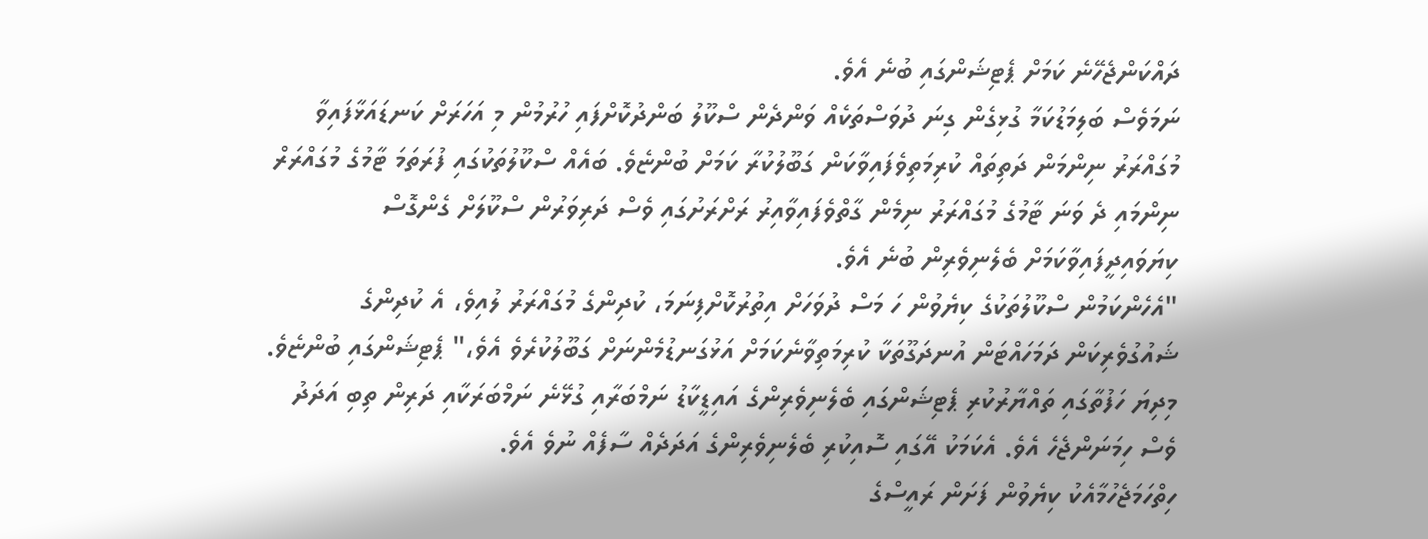ދައްކަންޖެހޭނެ ކަމަށް ޕެޓިޝަންގައި ބުނެ އެވެ.
ނަމަވެސް ބަލިމަޑުކަމާ ގުޅިގެން ގިނަ ދުވަސްތަކެއް ވަންދެން ސްކޫލު ބަންދުކޮށްފައި ހުރުމުން މި އަހަރަށް ކަނޑައަޅާފައިވާ މުގައްރަރު ނިންމަން ދަތިތައް ކުރިމަތިވެފައިވާކަން ގަބޫލުކުރާ ކަމަށް ބުންޏެވެ. ބައެއް ސްކޫލުތަކުގައި ފުރަތަމަ ޓާމުގެ މުގައްރަރް ނިންމައި ދެ ވަނަ ޓާމުގެ މުގައްރަރު ނިމެން ގާތްވެފައިވާއިރު ރަށްރަށުގައި ވެސް ދަރިވަރުން ސްކޫލަށް ގެންގޮސް ކިޔަވައިދީފައިވާކަމަށް ބެލެނިވެރިން ބުނެ އެވެ.
"އެހެންކަމުން ސްކޫލުތަކުގެ ކިޔެވުން ހަ މަސް ދުވަހަށް އިތުރުކޮށްފިނަމަ، ކުދިންގެ މުގައްރަރު ލުއިވެ، އެ ކުދިންގެ ޝައުގުވެރިކަން ދަމަހައްޓަން އުނދަގޫތަކާ ކުރިމަތިވާނެކަމަށް އަޅުގަނޑުމެންނަށް ގަބޫލުކުރެވެ އެވެ،" ޕެޓިޝަންގައި ބުންޏެވެ.
މިދިޔަ ހަފުތާގައި ތައްޔާރުކުރި ޕެޓިޝަންގައި ބެލެނިވެރިންގެ އައިޑީކާޑު ނަމްބަރާއި ގުޅޭނެ ނަމްބަރަކާއި ދަރިން ތިބި އަދަދު ވެސް ހިމަނަންޖެހެ އެވެ. އެކަމަކު އޭގައި ސޮއިކުރި ބެލެނިވެރިންގެ އަދަދެއް ސާފެއް ނުވެ އެވެ.
ހިތްހަމަޖެހުމާއެކު ކިޔެވުން ފަށަން ރައީސްގެ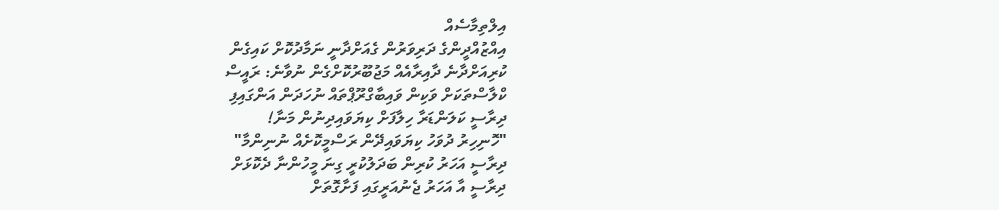އިލްތިމާސެއް
އިއްޒުއްދީންގެ ދަރިވަރުން ގެއަށްދާނީ ނަމާދުކޮށް ކައިގެން
ކުރިއަށްދާނެ ދާއިރާއެއް މަޖުބޫރުކޮށްގެން ނުވާނެ: ރައީސް
ކްލާސްތަކަށް ވަކިން ވައިބާގްރޫޕްތައް ނުހަދަން އަންގައިފި
ދިރާސީ ކަލަންޑަރާ ހިލާފަށް ކިޔަވައިދިނުން މަނާ!
"ހޮނިހިރު ދުވަހު ކިޔަވައިދޭން ރަސްމީކޮށެއް ނުނިންމާ"
ދިރާސީ އަހަރު ކުރިން ބަދަލުކުރީ ގިނަ މީހުންނާ ދެކޮޅަށް
ދިރާސީ އާ އަހަރު ޖެނުއަރީގައި ފަށާގޮތަށް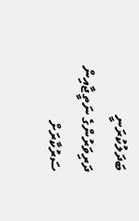ބަދަލުކުރަނީ
ދަރިވަރުންގެ ނަތީޖާއިން ސަރުކާރަށް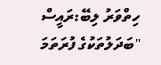ހިތްވަރު ލިބޭ:ރައީސް
"ބަދަލުތަކުގެ ފުރަތަމަ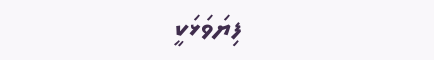ފިޔަވަޅަކީ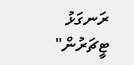ރަނގަޅު ޓީޗަރުން"